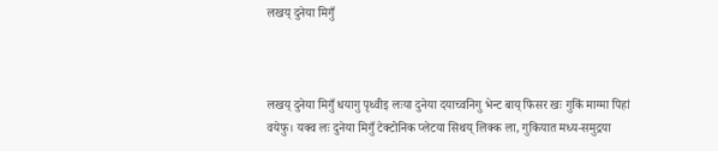लखय् दुनेया मिगुँ



लखय् दुनेया मिगुँ धयागु पृथ्वीइ लःया दुनेया दयाच्वनिगु भेन्ट बाय् फिसर खः गुकिं माग्मा पिहां वयेफु। यक्व लः दुनेया मिगुँ टेक्टोनिक प्लेटया सिथय् लिक्क ला, गुकियात मध्य-समुद्रया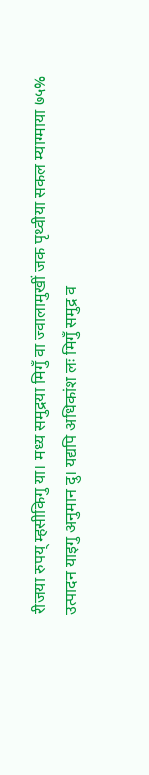रीजया रुपय् म्हसीकिगु या। मध्य समुद्रया मिगुँ वा ज्वालामुखीं जक पृथ्वीया सकल म्याग्माया ७५% उत्पादन याइगु अनुमान दु। यद्यपि अधिकांश लः मिगुँ समुद्र व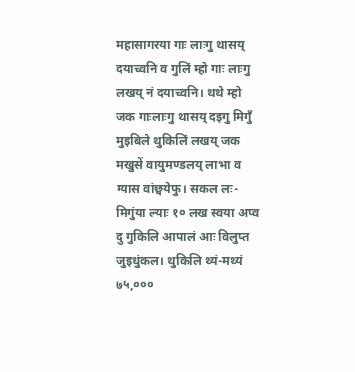महासागरया गाः लाःगु थासय् दयाच्वनि व गुलिं म्हो गाः लाःगु लखय् नं दयाच्वनि। थथे म्हो जक गाःलाःगु थासय् दइगु मिगुँ मुइबिले थुकिलिं लखय् जक मखुसें वायुमण्डलय् लाभा व ग्यास वांछ्वयेफु। सकल लः-मिगुंया ल्याः १० लख स्वया अप्व दु गुकिलि आपालं आः विलुप्त जुइधुंकल। थुकिलि थ्यं-मथ्यं ७५,०००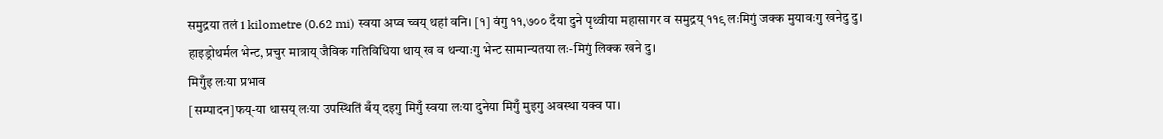समुद्रया तलं 1 kilometre (0.62 mi) स्वया अप्व च्वय् थहां वनि। [१] वंगु ११,७०० दँया दुने पृथ्वीया महासागर व समुद्रय् ११९ लःमिगुं जक्क मुयावःगु खनेदु दु।
हाइड्रोथर्मल भेन्ट, प्रचुर मात्राय् जैविक गतिविधिया थाय् ख व थन्याःगु भेन्ट सामान्यतया लः-मिगुं लिक्क खने दु।
मिगुँइ लःया प्रभाव
[सम्पादन]फय्-या थासय् लःया उपस्थितिं बँय् दइगु मिगुँ स्वया लःया दुनेया मिगुँ मुइगु अवस्था यक्व पा।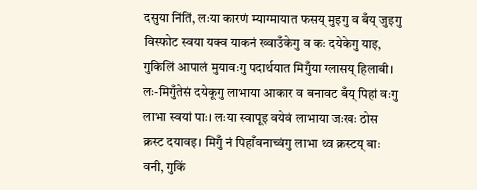दसुया निंतिं, लःया कारणं म्याग्मायात फसय् मुइगु व बँय् जुइगु विस्फोट स्वया यक्व याकनं ख्वाउँकेगु व कः दयेकेगु याइ, गुकिलिं आपालं मुयावःगु पदार्थयात मिगुँया ग्लासय् हिलाबी। लः-मिगुँतेसं दयेकूगु लाभाया आकार व बनावट बँय् पिहां वःगु लाभा स्वयां पाः। लःया स्वापूइ वयेवं लाभाया जःखः ठोस क्रस्ट दयावइ। मिगुँ नं पिहाँवनाच्वंगु लाभा थ्व क्रस्टय् बाः वनी, गुकिं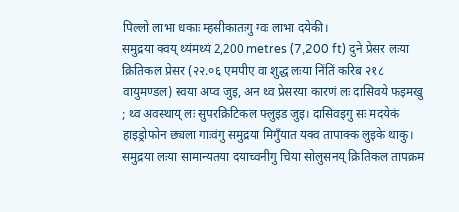पिल्लो लाभा धकाः म्हसीकातःगु ग्वः लाभा दयेकी।
समुद्रया क्वय् थ्यंमथ्यं 2,200 metres (7,200 ft) दुने प्रेसर लःया क्रितिकल प्रेसर (२२.०६ एमपीए वा शुद्ध लःया निंतिं करिब २१८ वायुमण्डल) स्वया अप्व जुइ, अन थ्व प्रेसरया कारणं लः दासिवये फइमखु ; थ्व अवस्थाय् लः सुपरक्रिटिकल फ्लुइड जुइ। दासिवइगु सः मदयेकं हाइड्रोफोन छ्यला गाःवंगु समुद्रया मिगुँयात यक्व तापाक्क लुइके थाकु।
समुद्रया लःया सामान्यतया दयाच्वनीगु चिया सोलुसनय् क्रितिकल तापक्रम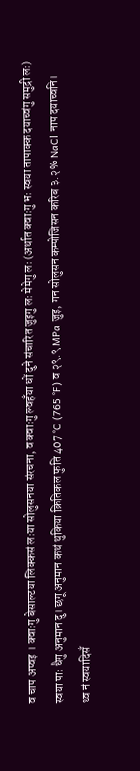व चाप अप्वइ । क्वाःगु बेसाल्टया लिक्कसं लःया सोलुसनया संरचना, व क्वाःगु ल्वहँया धों दुने संचारित जुइगु लः मेमेगु लः (अर्थात क्वाःगु भः स्वया तापाक्क दयाच्वंगु समुद्री लः) स्वया पाः धैगु अनुमान दु। छगू अनुमान कथं थुकिया क्रितिकल फुति 407 °C (765 °F) व २९.९ MPa जुइ, गन सोलुसन कम्पोजिसन करिब ३.२% NaCl नाप दयाच्वनि।
थ्व नं स्वयादिसँ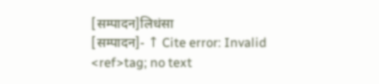[सम्पादन]लिधंसा
[सम्पादन]- ↑ Cite error: Invalid
<ref>tag; no text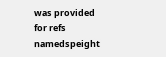was provided for refs namedspeight